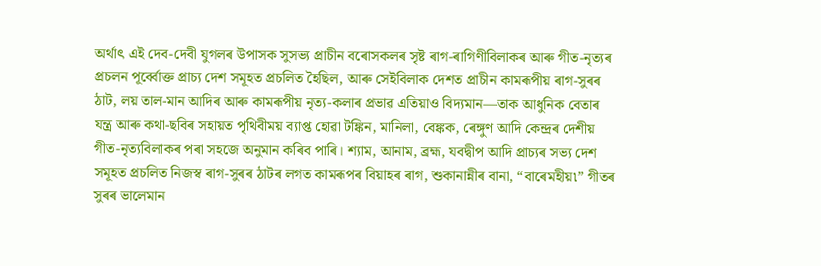অৰ্থাৎ এই দেব-দেবী যুগলৰ উপাসক সুসভ্য প্ৰাচীন বৰোসকলৰ সৃষ্ট ৰাগ-ৰাগিণীবিলাকৰ আৰু গীত-নৃত্যৰ প্ৰচলন পূৰ্ব্বোক্ত প্ৰাচ্য দেশ সমূহত প্ৰচলিত হৈছিল, আৰু সেইবিলাক দেশত প্ৰাচীন কামৰূপীয় ৰাগ-সুৰৰ ঠাট, লয় তাল-মান আদিৰ আৰু কামৰূপীয় নৃত্য-কলাৰ প্ৰভাৱ এতিয়াও বিদ্যমান—তাক আধুনিক বেতাৰ যন্ত্ৰ আৰু কথা-ছবিৰ সহায়ত পৃথিবীময় ব্যাপ্ত হোৱা টঙ্কিন, মানিলা, বেঙ্কক, ৰেঙ্গুণ আদি কেন্দ্ৰৰ দেশীয় গীত-নৃত্যবিলাকৰ পৰা সহজে অনুমান কৰিব পাৰি। শ্যাম, আনাম, ব্ৰহ্ম, যবদ্বীপ আদি প্ৰাচ্যৰ সভ্য দেশ সমূহত প্ৰচলিত নিজস্ব ৰাগ-সুৰৰ ঠাটৰ লগত কামৰূপৰ বিয়াহৰ ৰাগ, শুকানান্নীৰ বানা, “বাৰেমহীয়৷” গীতৰ সুৰৰ ভালেমান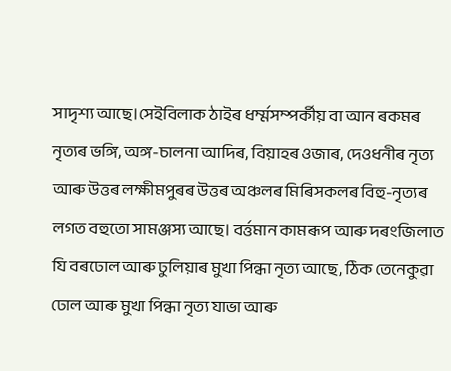সাদৃশ্য আছে।সেইবিলাক ঠাইৰ ধৰ্ম্মসম্পৰ্কীয় বা আন ৰকমৰ নৃত্যৰ ভঙ্গি, অঙ্গ-চালনা আদিৰ, বিয়াহৰ ওজাৰ, দেওধনীৰ নৃত্য আৰু উত্তৰ লক্ষীমপুৰৰ উত্তৰ অঞ্চলৰ মিৰিসকলৰ বিহু-নৃত্যৰ লগত বহুতো সামঞ্জস্য আছে। বৰ্ত্তমান কামৰূপ আৰু দৰংজিলাত যি বৰঢোল আৰু ঢুলিয়াৰ মুখা পিন্ধা নৃত্য আছে, ঠিক তেনেকুৱা ঢোল আৰু মুখা পিন্ধা নৃত্য যাভা আৰু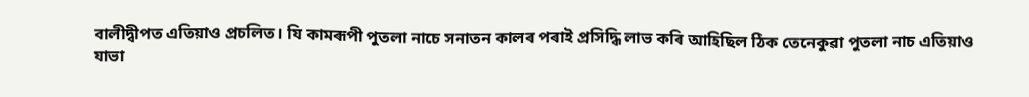বালীদ্বীপত এতিয়াও প্ৰচলিত। যি কামৰূপী পুতলা নাচে সনাতন কালৰ পৰাই প্ৰসিদ্ধি লাভ কৰি আহিছিল ঠিক তেনেকুৱা পুতলা নাচ এতিয়াও যাভা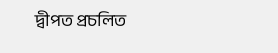দ্বীপত প্ৰচলিত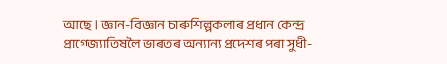আছে। জ্ঞান-বিজ্ঞান চাৰুশিল্পকলাৰ প্ৰধান কেন্দ্ৰ প্ৰাগ্জ্যোতিষলৈ ভাৰতৰ অন্যান্য প্ৰদেশৰ পৰা সুধী-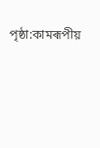পৃষ্ঠা:কামৰূপীয়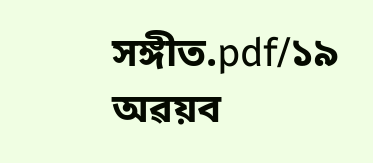সঙ্গীত.pdf/১৯
অৱয়ব